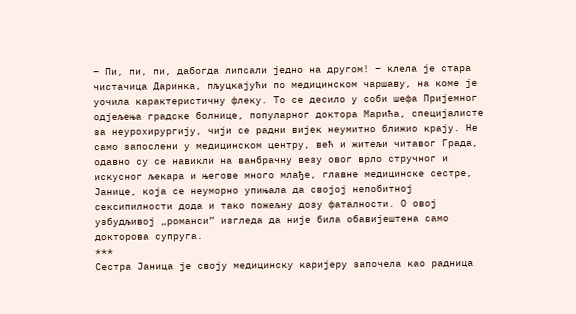– Пи, пи, пи, дабогда липсали једно на другом! – клела је стара чистачица Даринка, пљуцкајући по медицинском чаршаву, на коме је уочила карактеристичну флеку. То се десило у соби шефа Пријемног одјељења градске болнице, популарног доктора Марића, специјалисте за неурохирургију, чији се радни вијек неумитно ближио крају. Не само запослени у медицинском центру, већ и житељи читавог Града, одавно су се навикли на ванбрачну везу овог врло стручног и искусног љекара и његове много млађе, главне медицинске сестре, Јанице, која се неуморно упињала да својој непобитној сексипилности дода и тако пожељну дозу фаталности. О овој узбудљивој „романси” изгледа да није била обавијештена само докторова супруга.
***
Сестра Јаница је своју медицинску каријеру започела као радница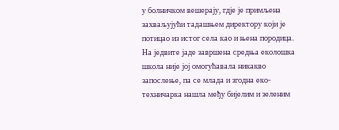у болничком вешерају, гдје је примљена захваљујући тадашњем директору који је потицао из истог села као и њена породица. На једвите јаде завршена средња еколошка школа није јој омогућавала никакво запослење, па се млада и згодна еко-техничарка нашла међу бијелим и зеленим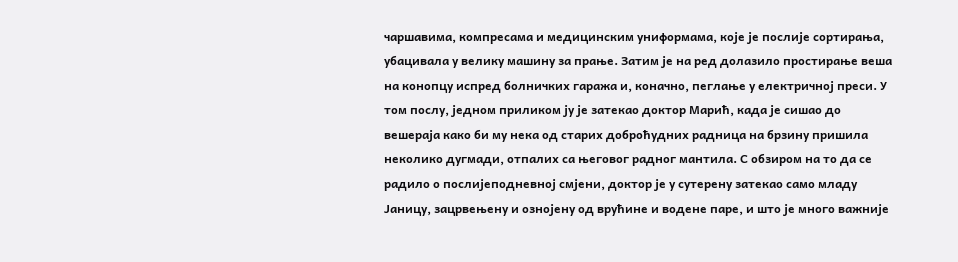чаршавима, компресама и медицинским униформама, које је послије сортирања, убацивала у велику машину за прање. Затим је на ред долазило простирање веша на конопцу испред болничких гаража и, коначно, пеглање у електричној преси. У том послу, једном приликом ју је затекао доктор Марић, када је сишао до вешераја како би му нека од старих доброћудних радница на брзину пришила неколико дугмади, отпалих са његовог радног мантила. С обзиром на то да се радило о послијеподневној смјени, доктор је у сутерену затекао само младу Јаницу, зацрвењену и ознојену од врућине и водене паре, и што је много важније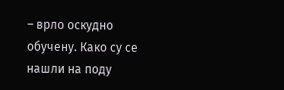– врло оскудно обучену. Како су се нашли на поду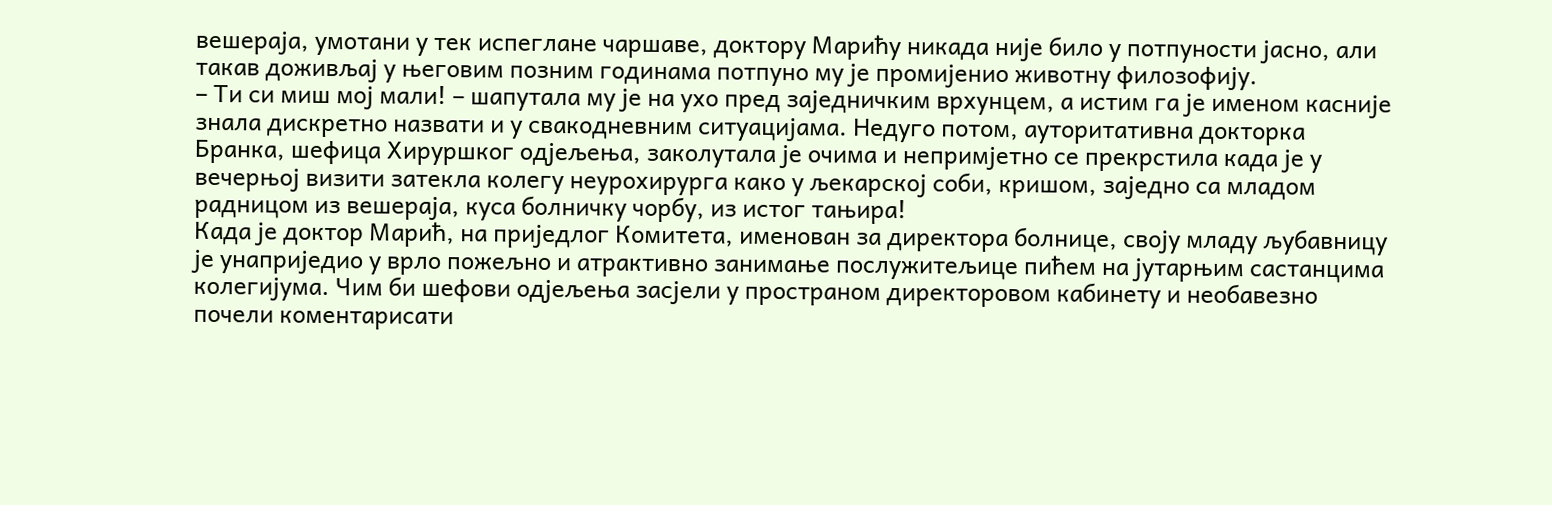вешераја, умотани у тек испеглане чаршаве, доктору Марићу никада није било у потпуности јасно, али такав доживљај у његовим позним годинама потпуно му је промијенио животну филозофију.
– Ти си миш мој мали! – шапутала му је на ухо пред заједничким врхунцем, а истим га је именом касније знала дискретно назвати и у свакодневним ситуацијама. Недуго потом, ауторитативна докторка Бранка, шефица Хируршког одјељења, заколутала је очима и непримјетно се прекрстила када је у вечерњој визити затекла колегу неурохирурга како у љекарској соби, кришом, заједно са младом радницом из вешераја, куса болничку чорбу, из истог тањира!
Када је доктор Марић, на приједлог Комитета, именован за директора болнице, своју младу љубавницу је унаприједио у врло пожељно и атрактивно занимање послужитељице пићем на јутарњим састанцима колегијума. Чим би шефови одјељења засјели у пространом директоровом кабинету и необавезно почели коментарисати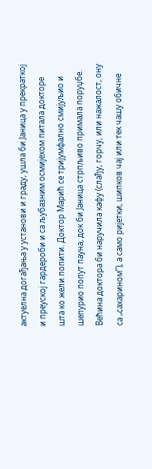актуелна догађања у установи и граду, ушла би Јаница у прекраткој и преуској гардероби и са љубазним осмијехом питала докторе шта ко жели попити. Доктор Марић се тријумфално смијуљио и шепурио попут пауна, док би Јаница стрпљиво примала поруџбе. Већина доктора би наручила кафу (слађу, горчу, или нажалост, ону са „сахарином”), а само ријетки, шипков чај или тек чашу обичне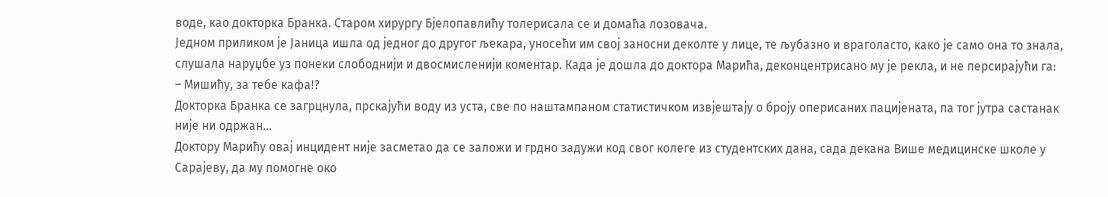воде, као докторка Бранка. Старом хирургу Бјелопавлићу толерисала се и домаћа лозовача.
Једном приликом је Јаница ишла од једног до другог љекара, уносећи им свој заносни деколте у лице, те љубазно и враголасто, како је само она то знала, слушала наруџбе уз понеки слободнији и двосмисленији коментар. Када је дошла до доктора Марића, деконцентрисано му је рекла, и не персирајући га:
– Мишићу, за тебе кафа!?
Докторка Бранка се загрцнула, прскајући воду из уста, све по наштампаном статистичком извјештају о броју оперисаних пацијената, па тог јутра састанак није ни одржан...
Доктору Марићу овај инцидент није засметао да се заложи и грдно задужи код свог колеге из студентских дана, сада декана Више медицинске школе у Сарајеву, да му помогне око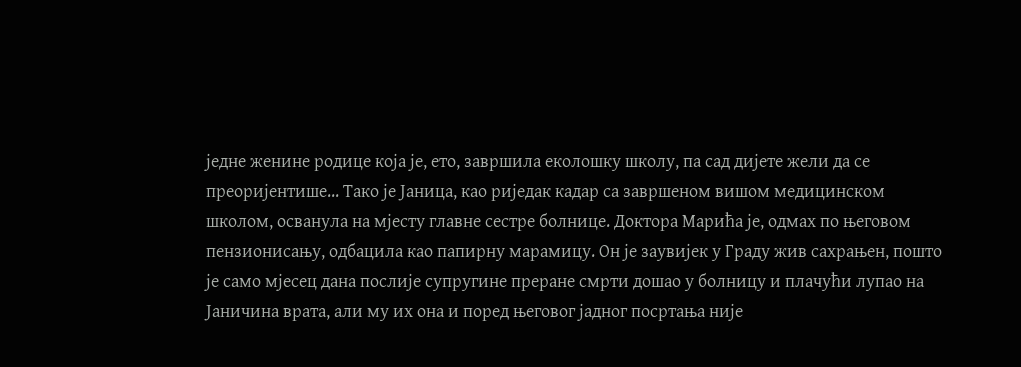једне женине родице која је, ето, завршила еколошку школу, па сад дијете жели да се преоријентише... Тако је Јаница, као риједак кадар са завршеном вишом медицинском школом, осванула на мјесту главне сестре болнице. Доктора Марића је, одмах по његовом пензионисању, одбацила као папирну марамицу. Он је заувијек у Граду жив сахрањен, пошто је само мјесец дана послије супругине преране смрти дошао у болницу и плачући лупао на Јаничина врата, али му их она и поред његовог јадног посртања није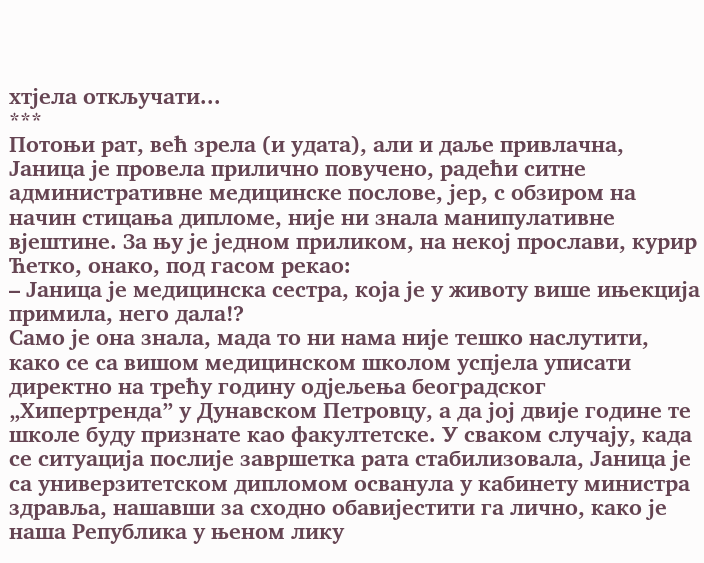хтјела откључати...
***
Потоњи рат, већ зрела (и удата), али и даље привлачна, Јаница је провела прилично повучено, радећи ситне административне медицинске послове, јер, с обзиром на начин стицања дипломе, није ни знала манипулативне вјештине. За њу је једном приликом, на некој прослави, курир Ћетко, онако, под гасом рекао:
– Јаница је медицинска сестра, која је у животу више ињекција примила, него дала!?
Само је она знала, мада то ни нама није тешко наслутити, како се са вишом медицинском школом успјела уписати директно на трећу годину одјељења београдског „Хипертренда” у Дунавском Петровцу, а да јој двије године те школе буду признате као факултетске. У сваком случају, када се ситуација послије завршетка рата стабилизовала, Јаница је са универзитетском дипломом осванула у кабинету министра здравља, нашавши за сходно обавијестити га лично, како је наша Република у њеном лику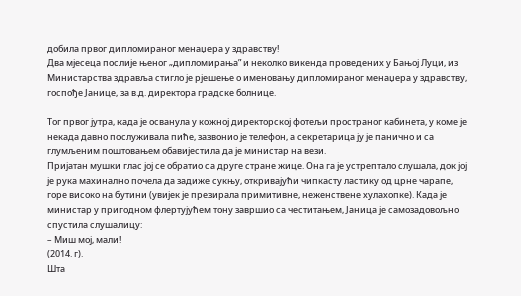добила првог дипломираног менаџера у здравству!
Два мјесеца послије њеног „дипломирања” и неколко викенда проведених у Бањој Луци, из Министарства здравља стигло је рјешење о именовању дипломираног менаџера у здравству, госпође Јанице, за в.д. директора градске болнице.

Тог првог јутра, када је осванула у кожној директорској фотељи пространог кабинета, у коме је некада давно послуживала пиће, зазвонио је телефон, а секретарица ју је панично и са глумљеним поштовањем обавијестила да је министар на вези.
Пријатан мушки глас јој се обратио са друге стране жице. Она га је устрептало слушала, док јој је рука махинално почела да задиже сукњу, откривајући чипкасту ластику од црне чарапе, горе високо на бутини (увијек је презирала примитивне, неженствене хулахопке). Када је министар у пригодном флертујућем тону завршио са честитањем, Јаница је самозадовољно спустила слушалицу:
– Миш мој, мали!
(2014. г).
Шта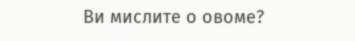Ви мислите о овоме?